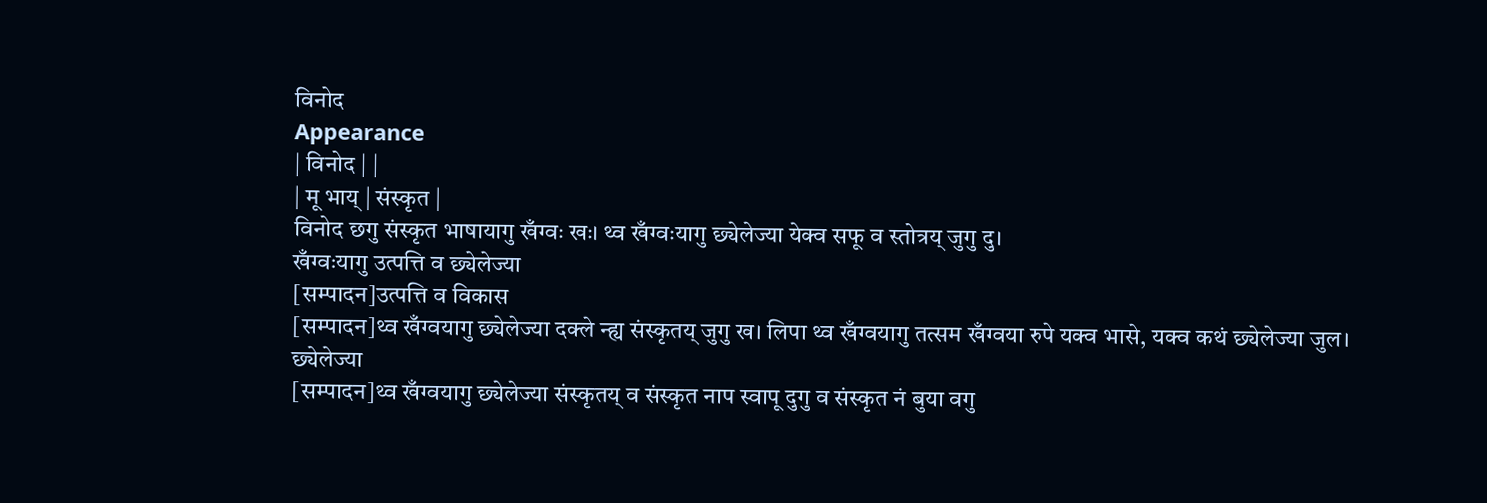विनोद
Appearance
| विनोद | |
| मू भाय् | संस्कृत |
विनोद छगु संस्कृत भाषायागु खँग्वः खः। थ्व खँग्वःयागु छ्येलेज्या येक्व सफू व स्तोत्रय् जुगु दु।
खँग्वःयागु उत्पत्ति व छ्येलेज्या
[सम्पादन]उत्पत्ति व विकास
[सम्पादन]थ्व खँग्वयागु छ्येलेज्या दक्ले न्ह्य संस्कृतय् जुगु ख। लिपा थ्व खँग्वयागु तत्सम खँग्वया रुपे यक्व भासे, यक्व कथं छ्येलेज्या जुल।
छ्येलेज्या
[सम्पादन]थ्व खँग्वयागु छ्येलेज्या संस्कृतय् व संस्कृत नाप स्वापू दुगु व संस्कृत नं बुया वगु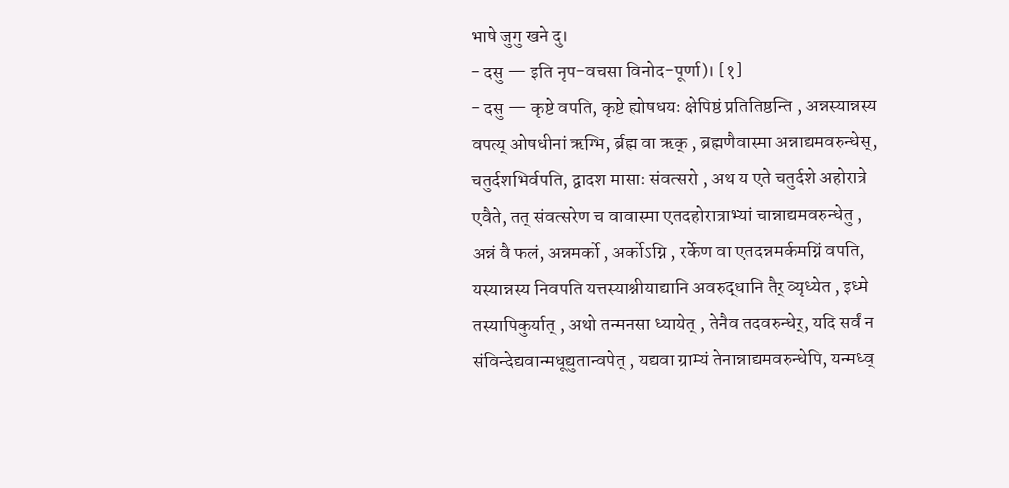भाषे जुगु खने दु।
- दसु — इति नृप-वचसा विनोद-पूर्णा)। [१]
- दसु — कृष्टे वपति, कृष्टे ह्योषधयः क्षेपिष्ठं प्रतितिष्ठन्ति , अन्नस्यान्नस्य वपत्य् ओषधीनां ऋग्भि, र्ब्रह्म वा ऋक् , ब्रह्मणैवास्मा अन्नाद्यमवरुन्धेस्, चतुर्दशभिर्वपति, द्वादश मासाः संवत्सरो , अथ य एते चतुर्दशे अहोरात्रे एवैते, तत् संवत्सरेण च वावास्मा एतदहोरात्राभ्यां चान्नाद्यमवरुन्धेतु , अन्नं वै फलं, अन्नमर्को , अर्कोऽग्नि , रर्केण वा एतदन्नमर्कमग्निं वपति, यस्यान्नस्य निवपति यत्तस्याश्नीयाद्यानि अवरुद्धानि तैर् व्यृध्येत , इध्मे तस्यापिकुर्यात् , अथो तन्मनसा ध्यायेत् , तेनैव तदवरुन्धेर्, यदि सर्वं न संविन्देद्यवान्मधूद्युतान्वपेत् , यद्यवा ग्राम्यं तेनान्नाद्यमवरुन्धेपि, यन्मध्व्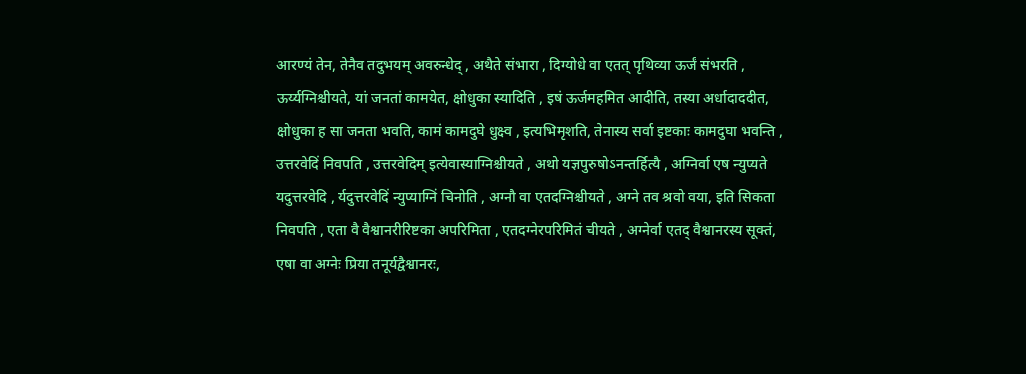आरण्यं तेन, तेनैव तदुभयम् अवरुन्धेद् , अथैते संभारा , दिग्योधे वा एतत् पृथिव्या ऊर्जं संभरति , ऊर्य्यग्निश्चीयते, यां जनतां कामयेत, क्षोधुका स्यादिति , इषं ऊर्जमहमित आदीति, तस्या अर्धादाददीत, क्षोधुका ह सा जनता भवति, कामं कामदुघे धुक्ष्व , इत्यभिमृशति, तेनास्य सर्वा इष्टकाः कामदुघा भवन्ति , उत्तरवेदिं निवपति , उत्तरवेदिम् इत्येवास्याग्निश्चीयते , अथो यज्ञपुरुषोऽनन्तर्हित्यै , अग्निर्वा एष न्युप्यते यदुत्तरवेदि , र्यदुत्तरवेदिं न्युप्याग्निं चिनोति , अग्नौ वा एतदग्निश्चीयते , अग्ने तव श्रवो वया, इति सिकता निवपति , एता वै वैश्वानरीरिष्टका अपरिमिता , एतदग्नेरपरिमितं चीयते , अग्नेर्वा एतद् वैश्वानरस्य सूक्तं, एषा वा अग्नेः प्रिया तनूर्यद्वैश्वानरः,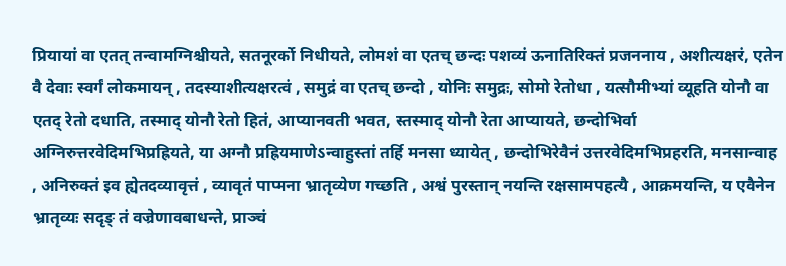प्रियायां वा एतत् तन्वामग्निश्चीयते, सतनूरर्को निधीयते, लोमशं वा एतच् छन्दः पशव्यं ऊनातिरिक्तं प्रजननाय , अशीत्यक्षरं, एतेन वै देवाः स्वर्गं लोकमायन् , तदस्याशीत्यक्षरत्वं , समुद्रं वा एतच् छन्दो , योनिः समुद्रः, सोमो रेतोधा , यत्सौमीभ्यां व्यूहति योनौ वा एतद् रेतो दधाति, तस्माद् योनौ रेतो हितं, आप्यानवती भवत, स्तस्माद् योनौ रेता आप्यायते, छन्दोभिर्वा अग्निरुत्तरवेदिमभिप्रह्रियते, या अग्नौ प्रह्रियमाणेऽन्वाहुस्तां तर्हि मनसा ध्यायेत् , छन्दोभिरेवैनं उत्तरवेदिमभिप्रहरति, मनसान्वाह , अनिरुक्तं इव ह्येतदव्यावृत्तं , व्यावृतं पाप्मना भ्रातृव्येण गच्छति , अश्वं पुरस्तान् नयन्ति रक्षसामपहत्यै , आक्रमयन्ति, य एवैनेन भ्रातृव्यः सदृङ् तं वज्रेणावबाधन्ते, प्राञ्चं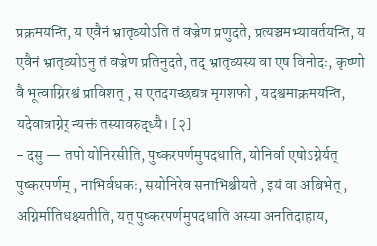प्रक्रमयन्ति, य एवैनं भ्रातृव्योऽति तं वज्रेण प्रणुदते, प्रत्यञ्चमभ्यावर्तयन्ति, य एवैनं भ्रातृव्योऽनु तं वज्रेण प्रतिनुदते, तद् भ्रातृव्यस्य वा एष विनोदः, कृष्णो वै भूत्वाग्निरश्वं प्राविशत् , स एतदगच्छद्यत्र मृगशफो , यदश्वमाक्रमयन्ति, यदेवात्राग्नेर् न्यक्तं तस्यावरुद्ध्यै। [२]
- दसु — तपो योनिरसीति, पुष्करपर्णमुपदधाति, योनिर्वा एषोऽग्नेर्यत् पुष्करपर्णम् , नाभिर्वधकः, सयोनिरेव सनाभिश्चीयते , इयं वा अबिभेत् , अग्निर्मातिधक्ष्यतीति, यत् पुष्करपर्णमुपदधाति अस्या अनतिदाहाय,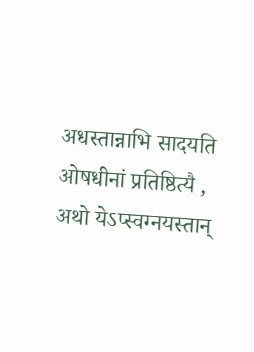अधस्तान्नाभि सादयति ओषधीनां प्रतिष्ठित्यै , अथो येऽप्स्वग्नयस्तान्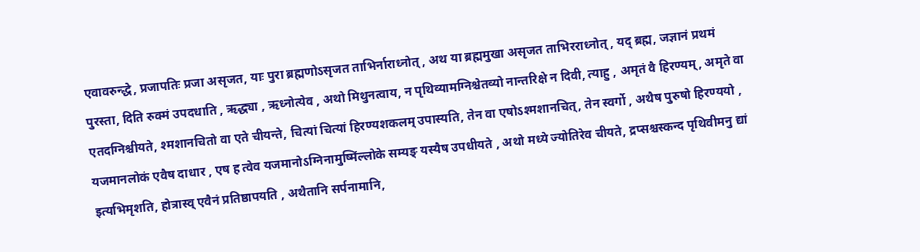एवावरुन्द्धे, प्रजापतिः प्रजा असृजत, याः पुरा ब्रह्मणोऽसृजत ताभिर्नाराध्नोत् , अथ या ब्रह्ममुखा असृजत ताभिरराध्नोत् , यद् ब्रह्म, जज्ञानं प्रथमं पुरस्ता, दिति रुक्मं उपदधाति , ऋद्ध्या , ऋध्नोत्येव , अथो मिथुनत्वाय, न पृथिव्यामग्निश्चेतव्यो नान्तरिक्षे न दिवी, त्याहु , अमृतं वै हिरण्यम्, अमृते वा एतदग्निश्चीयते, श्मशानचितो वा एते चीयन्ते, चित्यां चित्यां हिरण्यशकलम् उपास्यति, तेन वा एषोऽश्मशानचित्, तेन स्वर्गो , अथैष पुरुषो हिरण्ययो , यजमानलोकं एवैष दाधार , एष ह त्वेव यजमानोऽग्निनामुष्मिंल्लोके सम्यङ् यस्यैष उपधीयते , अथो मध्ये ज्योतिरेव चीयते, द्रप्सश्चस्कन्द पृथिवीमनु द्यां इत्यभिमृशति, होत्रास्व् एवैनं प्रतिष्ठापयति , अथैतानि सर्पनामानि,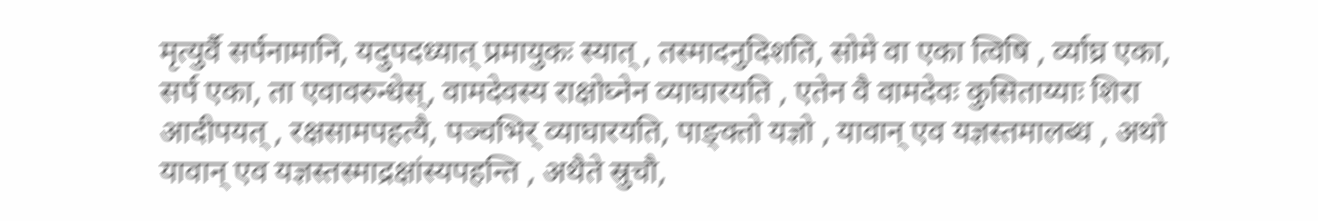मृत्युर्वै सर्पनामानि, यदुपदध्यात् प्रमायुकः स्यात् , तस्मादनुदिशति, सोमे वा एका त्विषि , र्व्याघ्र एका, सर्प एका, ता एवावरुन्धेस्, वामदेवस्य राक्षोघ्नेन व्याघारयति , एतेन वै वामदेवः कुसिताय्याः शिरा आदीपयत् , रक्षसामपहत्यै, पञ्चभिर् व्याघारयति, पाङ्क्तो यज्ञो , यावान् एव यज्ञस्तमालब्ध , अथो यावान् एव यज्ञस्तस्माद्रक्षांस्यपहन्ति , अथैते स्रुचौ,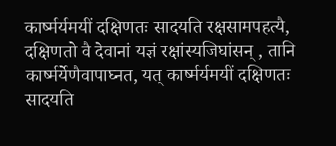कार्ष्मर्यमयीं दक्षिणतः सादयति रक्षसामपहत्यै, दक्षिणतो वै देवानां यज्ञं रक्षांस्यजिघांसन् , तानि कार्ष्मर्येणैवापाघ्नत, यत् कार्ष्मर्यमयीं दक्षिणतः सादयति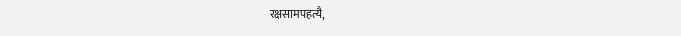रक्षसामपहत्यै,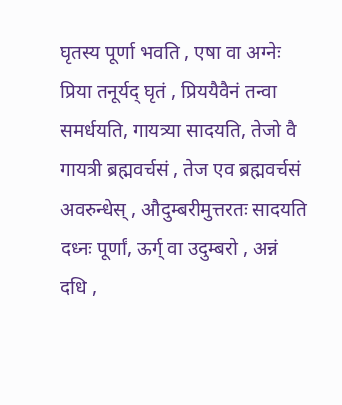घृतस्य पूर्णा भवति , एषा वा अग्नेः प्रिया तनूर्यद् घृतं , प्रिययैवैनं तन्वा समर्धयति, गायत्र्या सादयति, तेजो वै गायत्री ब्रह्मवर्चसं , तेज एव ब्रह्मवर्चसं अवरुन्धेस् , औदुम्बरीमुत्तरतः सादयति दध्नः पूर्णां, ऊर्ग् वा उदुम्बरो , अन्नं दधि ,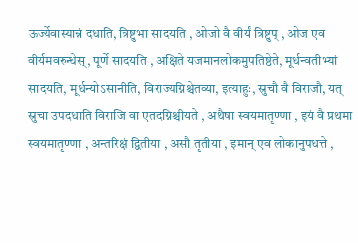ऊर्ज्येवास्यान्नं दधाति, त्रिष्टुभा सादयति , ओजो वै वीर्यं त्रिष्टुप् , ओज एव वीर्यमवरुन्धेस्, पूर्णे सादयति , अक्षिते यजमानलोकमुपतिष्ठेते, मूर्धन्वतीभ्यां सादयति, मूर्धन्योऽसानीति, विराज्यग्निश्चेतव्या, इत्याहुः, स्रुचौ वै विराजौ, यत् स्रुचा उपदधाति विराजि वा एतदग्निश्चीयते , अथैषा स्वयमातृण्णा , इयं वै प्रथमा स्वयमातृण्णा , अन्तरिक्षं द्वितीया , असौ तृतीया , इमान् एव लोकानुपधत्ते ,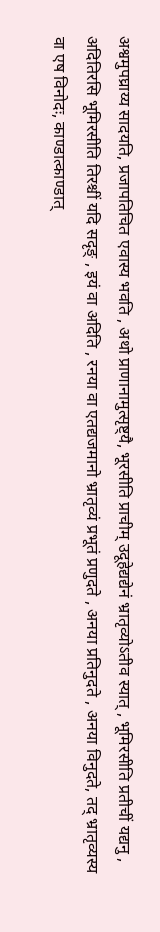अश्वमुपघ्राय्य सादयति, प्रजापतिचित एवास्य भवति , अथो प्राणानामुत्सृष्ट्यै, भूरसीति प्राचीम् उदूहेद्यद्येनं भ्रातृव्योऽतीव स्यात् , भूमिरसीति प्रतीचीं यद्यनु , अदितिरसि भूमिरसीति तिरश्चीं यदि सदृङ् , इयं वा अदिति , रनया वा एतद्यजमानो भ्रातृव्यं प्रभूतं प्रणुदते , अनया प्रतिनुदते , अनया विनुदते, तद् भ्रातृव्यस्य वा एष विनोदः, काण्डात्काण्डात्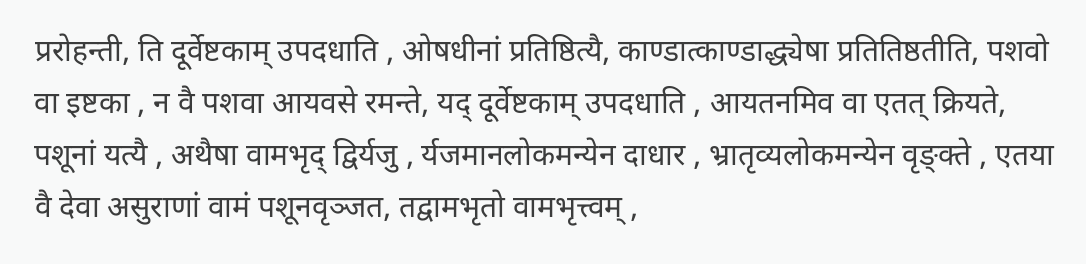प्ररोहन्ती, ति दूर्वेष्टकाम् उपदधाति , ओषधीनां प्रतिष्ठित्यै, काण्डात्काण्डाद्ध्येषा प्रतितिष्ठतीति, पशवो वा इष्टका , न वै पशवा आयवसे रमन्ते, यद् दूर्वेष्टकाम् उपदधाति , आयतनमिव वा एतत् क्रियते, पशूनां यत्यै , अथैषा वामभृद् द्विर्यजु , र्यजमानलोकमन्येन दाधार , भ्रातृव्यलोकमन्येन वृङ्क्ते , एतया वै देवा असुराणां वामं पशूनवृञ्जत, तद्वामभृतो वामभृत्त्वम् ,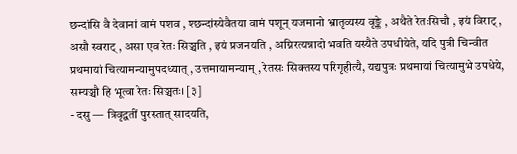छन्दांसि वै देवानां वामं पशव , श्छन्दांस्येवैतया वामं पशून् यजमानो भ्रातृव्यस्य वृङ्क्ते , अथैते रेतःसिचौ , इयं विराट् , असौ स्वराट् , असा एव रेतः सिञ्चति , इयं प्रजनयति , अग्निरत्यन्नादो भवति यस्यैते उपधीयेते, यदि पुत्री चिन्वीत प्रथमायां चित्यामन्यामुपदध्यात् , उत्तमायामन्याम् , रेतसः सिक्तस्य परिगृहीत्यै, यद्यपुत्रः प्रथमायां चित्यामुभे उपधेये, सम्यञ्चौ हि भूत्वा रेतः सिञ्चतः। [३]
- दसु — त्रिवृद्वतीं पुरस्तात् सादयति,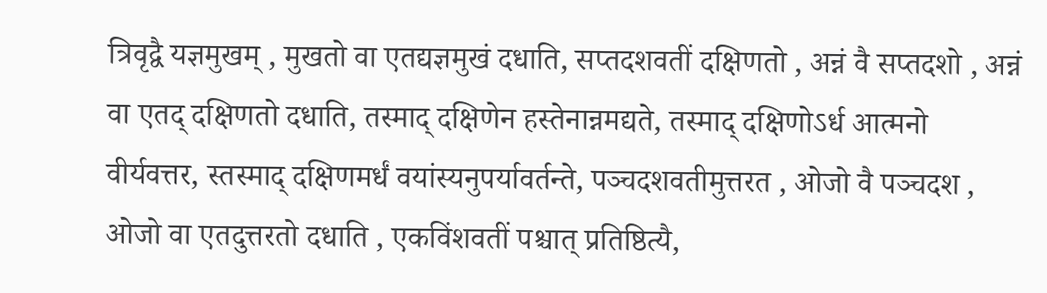त्रिवृद्वै यज्ञमुखम् , मुखतो वा एतद्यज्ञमुखं दधाति, सप्तदशवतीं दक्षिणतो , अन्नं वै सप्तदशो , अन्नं वा एतद् दक्षिणतो दधाति, तस्माद् दक्षिणेन हस्तेनान्नमद्यते, तस्माद् दक्षिणोऽर्ध आत्मनो वीर्यवत्तर, स्तस्माद् दक्षिणमर्धं वयांस्यनुपर्यावर्तन्ते, पञ्चदशवतीमुत्तरत , ओजो वै पञ्चदश , ओजो वा एतदुत्तरतो दधाति , एकविंशवतीं पश्चात् प्रतिष्ठित्यै,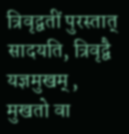त्रिवृद्वतीं पुरस्तात् सादयति, त्रिवृद्वै यज्ञमुखम् , मुखतो वा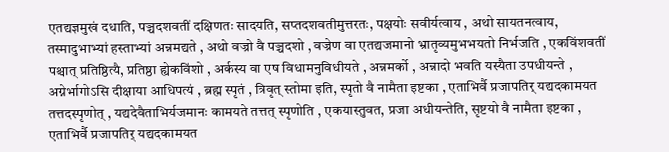एतद्यज्ञमुखं दधाति, पञ्चदशवतीं दक्षिणतः सादयति, सप्तदशवतीमुत्तरतः, पक्षयोः सवीर्यत्वाय , अथो सायतनत्वाय, तस्मादुभाभ्यां हस्ताभ्यां अन्नमद्यते , अथो वज्रो वै पञ्चदशो , वज्रेण वा एतद्यजमानो भ्रातृव्यमुभभयतो निर्भजति , एकविंशवतीं पश्चात् प्रतिष्ठित्यै, प्रतिष्ठा ह्येकविंशो , अर्कस्य वा एष विधामनुविधीयते , अन्नमर्को , अन्नादो भवति यस्यैता उपधीयन्ते , अग्नेर्भागोऽसि दीक्षाया आधिपत्यं , ब्रह्म स्पृतं , त्रिवृत् स्तोमा इति, स्पृतो वै नामैता इष्टका , एताभिर्वै प्रजापतिर् यद्यदकामयत तत्तदस्पृणोत् , यद्यदेवैताभिर्यजमानः कामयते तत्तत् स्पृणोति , एकयास्तुवत, प्रजा अधीयन्तेति, सृष्टयो वै नामैता इष्टका , एताभिर्वै प्रजापतिर् यद्यदकामयत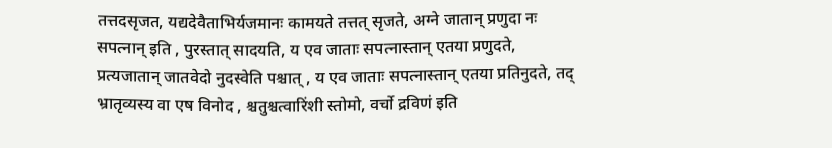तत्तदसृजत, यद्यदेवैताभिर्यजमानः कामयते तत्तत् सृजते, अग्ने जातान् प्रणुदा नः सपत्नान् इति , पुरस्तात् सादयति, य एव जाताः सपत्नास्तान् एतया प्रणुदते, प्रत्यजातान् जातवेदो नुदस्वेति पश्चात् , य एव जाताः सपत्नास्तान् एतया प्रतिनुदते, तद् भ्रातृव्यस्य वा एष विनोद , श्चतुश्चत्वारिंशी स्तोमो, वर्चो द्रविणं इति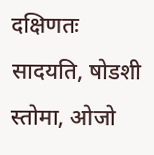दक्षिणतः सादयति, षोडशी स्तोमा, ओजो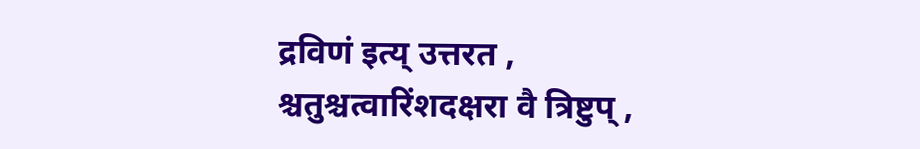द्रविणं इत्य् उत्तरत , श्चतुश्चत्वारिंशदक्षरा वै त्रिष्टुप् ,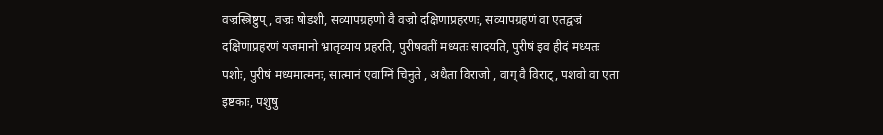वज्रस्त्रिष्टुप् , वज्रः षोडशी, सव्यापग्रहणो वै वज्रो दक्षिणाप्रहरणः, सव्यापग्रहणं वा एतद्वज्रं दक्षिणाप्रहरणं यजमानो भ्रातृव्याय प्रहरति, पुरीषवतीं मध्यतः सादयति, पुरीषं इव हीदं मध्यतः पशोः, पुरीषं मध्यमात्मनः, सात्मानं एवाग्निं चिनुते , अथैता विराजो , वाग् वै विराट्, पशवो वा एता इष्टकाः, पशुषु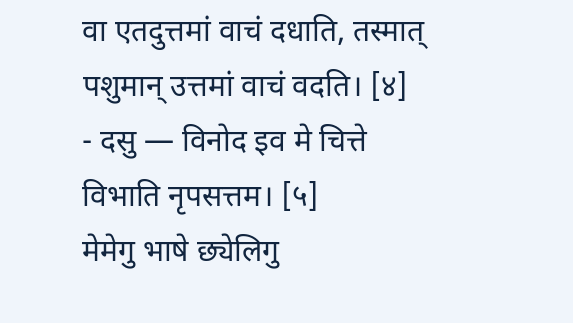वा एतदुत्तमां वाचं दधाति, तस्मात् पशुमान् उत्तमां वाचं वदति। [४]
- दसु — विनोद इव मे चित्ते विभाति नृपसत्तम। [५]
मेमेगु भाषे छ्येलिगु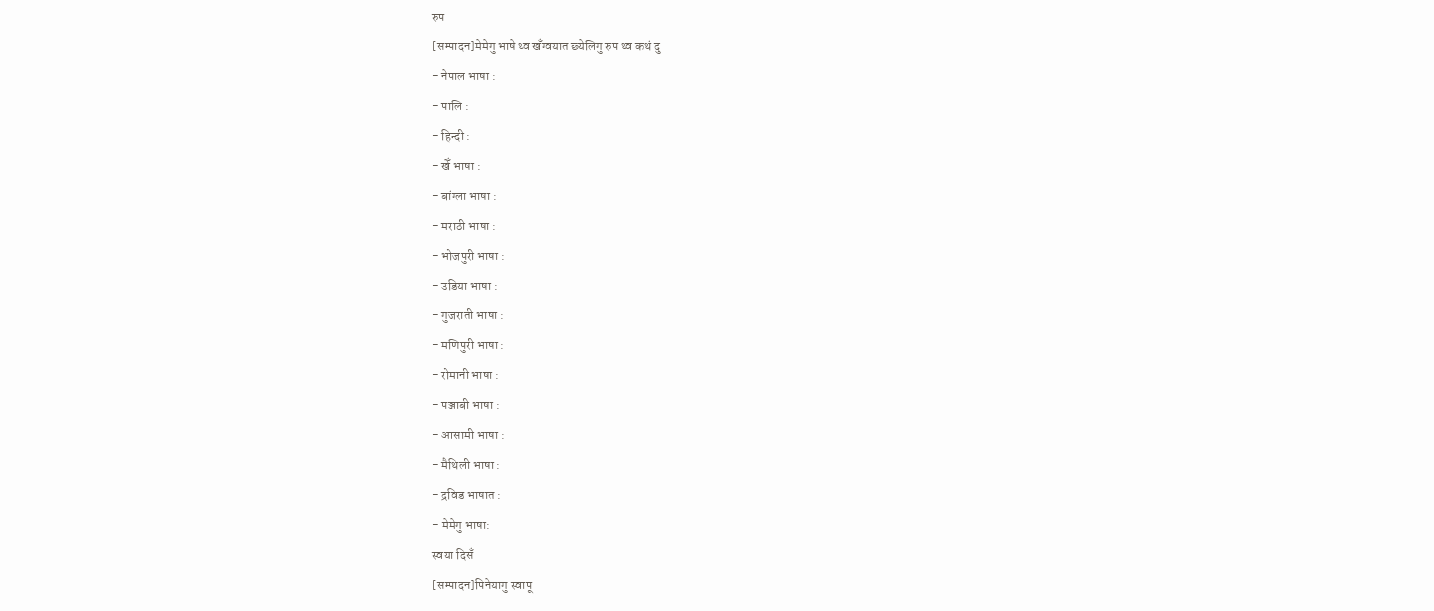रुप
[सम्पादन]मेमेगु भाषे थ्व खँग्वयात छ्येलिगु रुप थ्व कथं दु
- नेपाल भाषा :
- पालि :
- हिन्दी :
- खेँ भाषा :
- बांग्ला भाषा :
- मराठी भाषा :
- भोजपुरी भाषा :
- उडिया भाषा :
- गुजराती भाषा :
- मणिपुरी भाषा :
- रोमानी भाषा :
- पञ्जाबी भाषा :
- आसामी भाषा :
- मैथिली भाषा :
- द्रविड भाषात :
- मेमेगु भाषा:
स्वया दिसँ
[सम्पादन]पिनेयागु स्वापू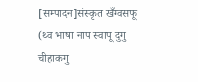[सम्पादन]संस्कृत खँग्वसफू
(थ्व भाषा नाप स्वापू दुगु चीहाकगु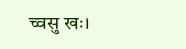च्वसु खः।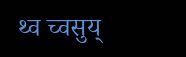थ्व च्वसुय्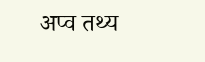अप्व तथ्य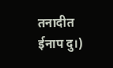तनादीत ईनाप दु।)